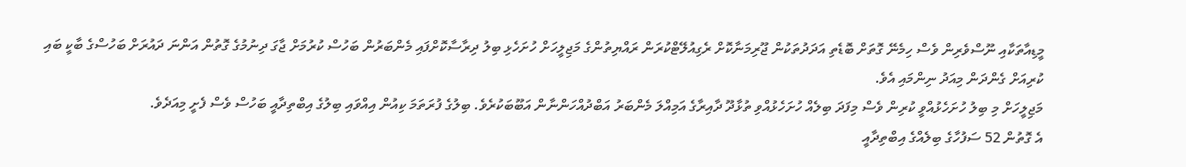މީޑިއާތަކާއި ނޫސްވެރިން ވެސް ހިމެނޭ ގޮތަށް ބޮޑެތި އަދަދުތަކުން ޖޫރިމަނާކޮށް ރެގިއުލޭޓްކުރަން ރައްޔިތުންގެ މަޖިލީހަށް ހުށަހެޅި ބިލު ދިރާސާކޮށްފައި މެންބަރުން ބަހުސް ކުރުމަށް ޖާގަ ދިނުމުގެ ގޮތުން އަންނަ ދައުރަށް ބަހުސްގެ ބާކީ ބައި ކުރިއަށް ގެންދަން މިއަދު ނިންމައި އެވެ.
މަޖިލީހަށް މި ބިލު ހުށަހެޅުއްވީ ކުރިން ވެސް މިފަދަ ބިލެއް ހުށަހެޅުއްވި ތުޅާދޫ ދާއިރާގެ އަމިއްލަ މެންބަރު އަބްދުއްހަންނާން އަބޫބަކުރެވެ. ބިލުގެ ފުރަތަމަ ކިއުން އިއްވައި ބިލުގެ އިބްތިދާއީ ބަހުސް ވެސް ފެށީ މިއަދެވެ.
އެ ގޮތުން 52 ސަފުހާގެ ބިލެއްގެ އިބްތިދާއީ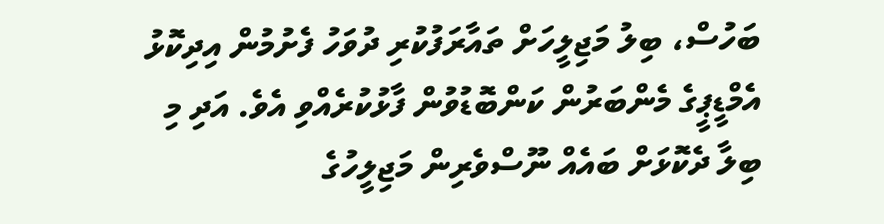ބަހުސް، ބިލު މަޖިލީހަށް ތައާރަފުކުރި ދުވަހު ފެށުމުން އިދިކޮޅު އެމްޑީޕީގެ މެންބަރުން ކަންބޮޑުވުން ފާޅުކުރެއްވި އެވެ. އަދި މި ބިލާ ދެކޮޅަށް ބައެއް ނޫސްވެރިން މަޖިލީހުގެ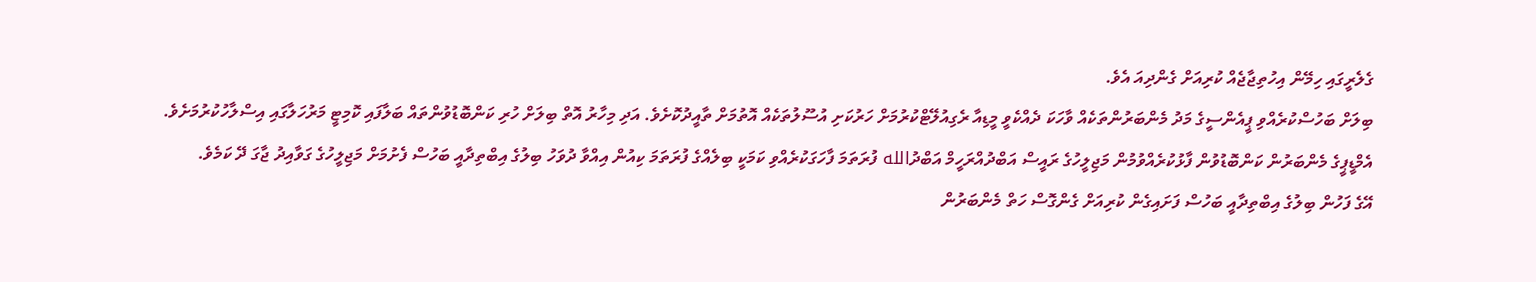ގެލެރީގައި ހިމޭން އިހުތިޖާޖެއް ކުރިއަށް ގެންދިއަ އެވެ.
ބިލަށް ބަހުސްކުރެއްވި ޕީއެންސީގެ މަދު މެންބަރުންތަކެއް ވާހަކަ ދެއްކެވީ މީޑިއާ ރެގިއުލޭޓްކުރުމަށް ހަރުކަށި އުސޫލުތަކެއް އޮތުމަށް ތާއީދުކޮށެވެ. އަދި މިހާރު އޮތް ބިލަށް ހުރި ކަންބޮޑުވުންތައް ބަލާފައި ކޮމިޓީ މަރުހަލާގައި އިސްލާހުކުރުމަށެވެ.
އެމްޑީޕީގެ މެންބަރުން ކަންބޮޑުވުން ފާޅުކުރެއްވުމުން މަޖިލީހުގެ ރައީސް އަބްދުއްރަހީމް އަބްދުالله ފުރަތަމަ ފާހަގަކުރެއްވި ކަމަކީ ބިލެއްގެ ފުރަތަމަ ކިއުން އިއްވާ ދުވަހު ބިލުގެ އިބްތިދާއީ ބަހުސް ފެށުމަށް މަޖިލީހުގެ ގަވާއިދު ޖާގަ ދޭ ކަމެވެ.
އޭގެ ފަހުން ބިލުގެ އިބްތިދާއީ ބަހުސް ފަށައިގެން ކުރިއަށް ގެންގޮސް ހަތް މެންބަރުން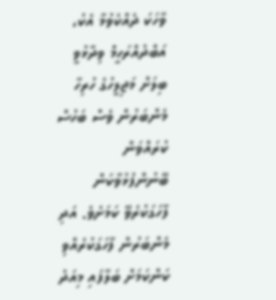ވާހަކަ ދެއްކެވުމާ އެކު، އަބްދުއްރަހީމް ވިދާޅުވީ ބިލަށް މަޖިލީހުގެ ހުރިހާ މެންބަރުން ވެސް ބަހުސް ކުރައްވަން ބޭނުންފުޅުވާކަން ފާހަގަކުރެވޭ ކަމަށެވެ. އަދި މެންބަރުން ފާހަގަކުރެއްވި ކަންކަމަށް ބަލާފައި މިއަދު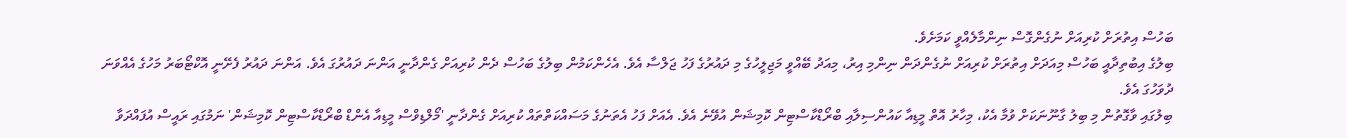ބަހުސް އިތުރަށް ކުރިއަށް ނުގެންގޮސް ނިންމާލެއްވީ ކަމަށެވެ.
ބިލުގެ އިބުތިދާއީ ބަހުސް މިއަދަށް އިތުރަށް ކުރިއަށް ނުގެންދަން ނިންމި އިރު، މިއަދު ބޭއްވީ މަޖިލީހުގެ މި ދައުރުގެ ފަހު ޖަލްސާ އެވެ. އެހެންކަމުން ބިލުގެ ބަހުސް ދެން ކުރިއަށް ގެންދާނީ އަންނަ ދައުރުގަ އެވެ. އަންނަ ދައުރު ފެށޭނީ އޮކްޓޯބަރު މަހުގެ އެއްވަނަ ދުވަހުގަ އެވެ.
ބިލުގައި ވާގޮތުން މި ބިލު ގާނޫނަކަށް ވުމާ އެކު، މިހާރު އޮތް މީޑިއާ ކައުންސިލާއި ބްރޯޑްކާސްޓިން ކޮމިޝަން އުވޭނެ އެވެ. އެއަށް ފަހު އެތަނުގެ މަސައްކަތްތައް ކުރިއަށް ގެންދާނީ 'މޯލްޑިވްސް މީޑިއާ އެންޑް ބްރޯޑްކާސްޓިން ކޮމިޝަން' ނަމުގައި ރައީސް އުފައްދަވާ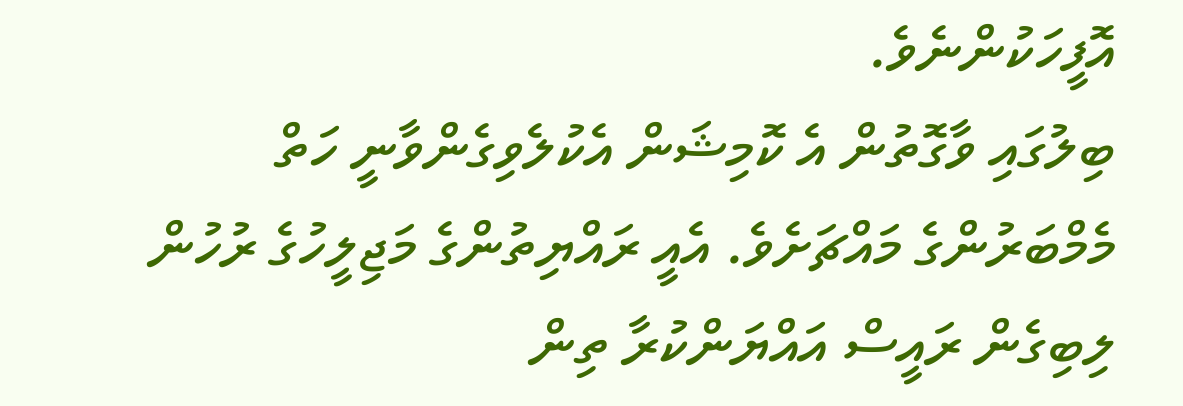އޮފީހަކުންނެވެ.
ބިލުގައި ވާގޮތުން އެ ކޮމިޝަން އެކުލެވިގެންވާނީ ހަތް މެމްބަރުންގެ މައްޗަށެވެ. އެއީ ރައްޔިތުންގެ މަޖިލީހުގެ ރުހުން ލިބިގެން ރައީސް އައްޔަންކުރާ ތިން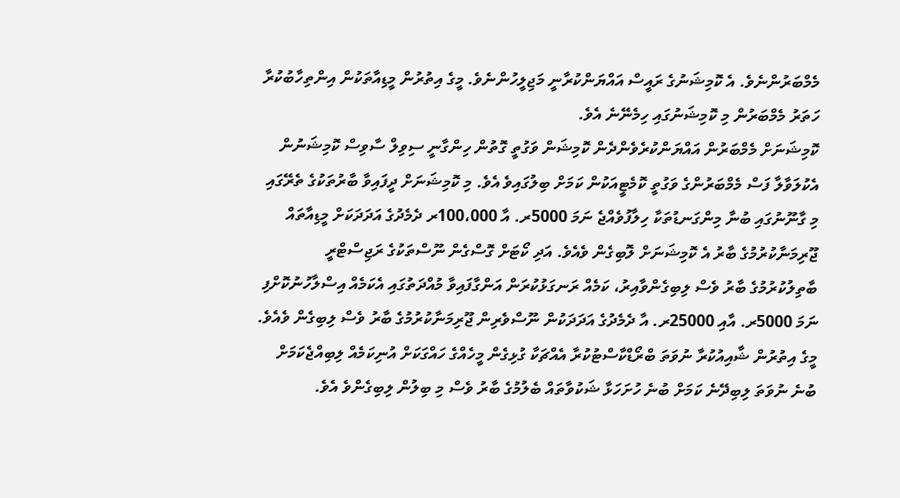މެމްބަރުންނެވެ. އެ ކޮމިޝަނުގެ ރައީސް އައްޔަންކުރާނީ މަޖިލީހުންނެވެ. މީގެ އިތުރުން މީޑިއާތަކުން އިންތިހާބުކުރާ ހަތަރު މެމްބަރުން މި ކޮމިޝަނުގައި ހިމެނޭނެ އެވެ.
ކޮމިޝަނަށް މެމްބަރުން އައްޔަންކުރެވެންދެން ކޮމިޝަން ވަގުތީ ގޮތުން ހިންގާނީ ސިވިލް ސާވިސް ކޮމިޝަނުން އެކުލަވާލާ ފަސް މެމްބަރުންގެ ވަގުތީ ކޮމެޓީއަކުން ކަމަށް ބިލުގައިވެ އެވެ. މި ކޮމިޝަނަށް ދީފައިވާ ބާރުތަކުގެ ތެރޭގައި މި ގާނޫނުގައި ބުނާ މިންގަނޑުތަކާ ހިލާފުވެއްޖެ ނަމަ 5000ރ. އާ 100،000ރ ދެމެދުގެ އަދަދަކަށް މީޑިއާތައް ޖޫރިމަނާކުރުމުގެ ބާރު އެ ކޮމިޝަނަށް ލޮބިގެން ވެއެވެ. އަދި ކޯޓަށް ގޮސްގެން ނޫސްތަކުގެ ރަޖިސްޓްރީ ބާތިލުކުރުމުގެ ބާރު ވެސް ލިބިގެންވާއިރު، ކަމެއް ރަނގަޅުކުރަން އަންގާފައިވާ މުއްދަތުގައި އެކަމެއް އިސްލާހުނުކޮށްފި ނަމަ 5000ރ. އާއި 25000ރ. އާ ދެމެދުގެ އަދަދަކުން ނޫސްވެރިން ޖޫރިމަނާކުރުމުގެ ބާރު ވެސް ލިބިގެން ވެއެވެ.
މީގެ އިތުރުން ޝާއިއުކުރާ ނުވަތަ ބްރޯޑްކާސްޓުކުރާ އެއްޗަކާ ގުޅިގެން މީހެއްގެ ހައްގަކަށް އުނިކަމެއް ލިބިއްޖެކަމަށް ބުނެ ނުވަތަ ލިބިދޭނެ ކަމަށް ބުނެ ހުށަހަޅާ ޝަކުވާތައް ބެލުމުގެ ބާރު ވެސް މި ބިލުން ލިބިގެންވެ އެވެ.